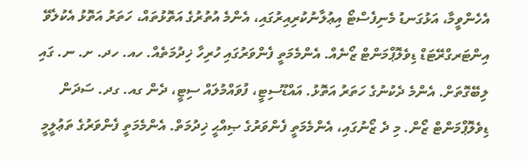އެހެންވީމާ، އަޅުގަނޑު މެނިފެސްޓޯ އިޢުލާނުކުރިއިރުގައި، އެންމެ އުތުރުގެ އަތޮޅުތައް، ހަތަރު އަތޮޅު އެކުލެވޭ އިންޓަރގްރޭޓަޑް ޑިވެލޮޕްމަންޓް ޒޯނެއް. އެންމެމަތީ ފެންވަރުގައި ހުރިހާ ޚިދުމަތެއް. ހއ. ހދ. ށ. ނ. ގައި ލިބޭގޮތަށް. އެންމެ ދެކުނުގެ ހަތަރު އަތޮޅު. އައްޑޫސިޓީ، ފުވައްމުލައް ސިޓީ، ދެން ގއ. ގދ. ސަދަން ޑިވެލޮޕްމަންޓް ޒޯން. މި ދެ ޒޯނުގައި، އެންމެމަތީ ފެންވަރުގެ ޞިއްޙީ ޚިދުމަތް. އެންމެމަތީ ފެންވަރުގެ ތަޢުލީމީ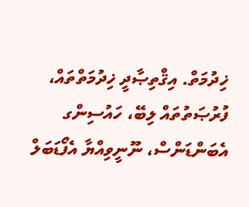ޚިދުމަތް. އިޤްތިޞާދީ ޚިދުމަތްތައް، ފުރުޞަތުތައް ލިބޭ، ހައުސިންގ އެބަންޑަންސް، ނޫނީވިއްޔާ އެފޯޑަބަލް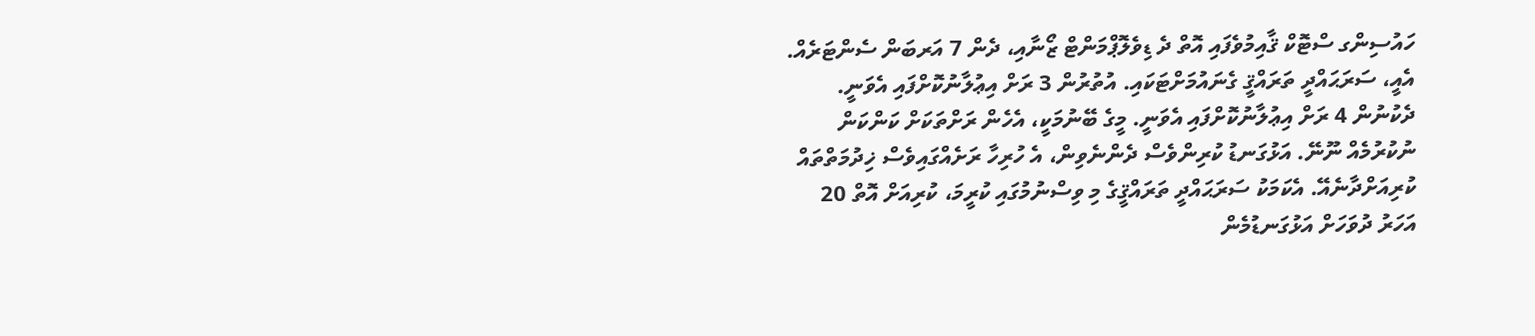ހައުސިންގ ސްޓޮކް ޤާއިމުވެފައި އޮތް ދެ ޑިވެލޮޕްމަންޓް ޒޯނާއި، ދެން 7 އަރބަން ސެންޓަރެއް. އެއީ، ސަރަޙައްދީ ތަރައްޤީ ގެނައުމަށްޓަކައި. އުތުރުން 3 ރަށް އިޢުލާނުކޮށްފައި އެވަނީ. ދެކުނުން 4 ރަށް އިޢުލާނުކޮށްފައި އެވަނީ. މީގެ ބޭނުމަކީ، އެހެން ރަށްތަކަށް ކަންކަން ނުކުރުމެއް ނޫނޭ. އަޅުގަނޑު ކުރިންވެސް ދެންނެވިން، އެ ހުރިހާ ރަށެއްގައިވެސް ޚިދުމަތްތައް ކުރިއަށްދާނެއޭ. އެކަމަކު ސަރަޙައްދީ ތަރައްޤީގެ މި ވިސްނުމުގައި ކުރީމަ، ކުރިއަށް އޮތް 20 އަހަރު ދުވަހަށް އަޅުގަނޑުމެން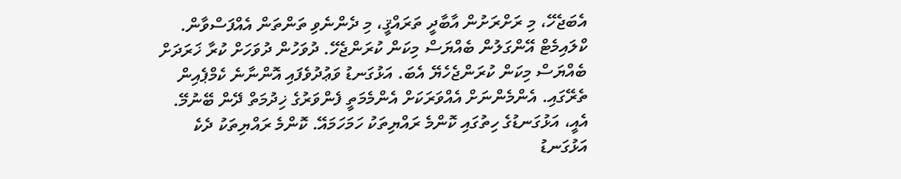އެބަޖެހޭ، މި ރަށްރަށުން އާބާދީ ތަރައްޤީ، މި ދެންނެވި ތަންތަން އެއްފަސްވާން. ކްލައިމެޓް އޭންގަލުން ބެއްޔަސް މިކަން ކުރަންޖެހޭ. ދުވަހުން ދުވަހަށް ކުރާ ޚަރަދަށް ބެއްޔަސް މިކަން ކުރަންޖެހެޔޭ އެބަ. އަޅުގަނޑު ވަޢުދުވެފައި އޮންނާނެ ކެމްޕެއިން ތެރޭގައި. އެންމެންނަށް އެއްވަރަކަށް އެންމެމަތީ ފެންވަރުގެ ޚިދުމަތް ދޭން ބޭނުމޭ. އެއީ، އަޅުގަނޑުގެ ހިތުގައި ކޮންމެ ރައްޔިތަކު ހަމަހަމައޭ. ކޮންމެ ރައްޔިތަކު ދެކެ އަޅުގަނޑު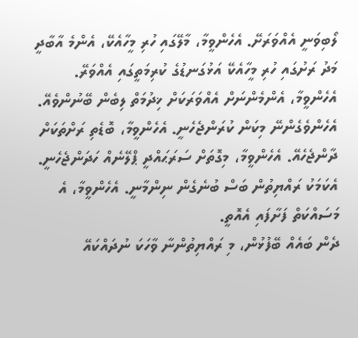ލޯބިވަނީ އެއްވަރަށޭ. އެހެންވީމާ، މާލޭގައި ހުރި މީހާއެކޭ، އެންމެ އާބާދީ މަދު ރަށުގައި ހުރި މީހާއެކޭ އަޅުގަނޑުގެ ކުރިމަތީގައި އެއްވަރޭ. އެހެންވީމާ، އެންމެންނަށް އެއްވަރަކަށް ޚިދުމަތް ލިބެން ބޭނުންވެއޭ. އެހެންވެގެންނޭ މިކަން ކުރަންޖެހެނީ. އެހެންވީމާ، ބޮޑެތި ރަށްތަކަށް ދާންޖެހެއޭ. އެހެންވީމާ، މިގޮތަށް ސަރަޙައްދީ ޕްލޭނެއް ހަދަންޖެހެނީ. އެކަމަކު ރައްޔިތުން ބަސް ބުނެގެން ނިންމާނީ. އެހެންވީމާ، އެ މަސައްކަތް ފަށާފައި އެއޮތީ.
ދެން ބައެއް ބޭފުޅުން، މި ރައްޔިތުންނާ ވާހަކަ ނުދައްކައޭ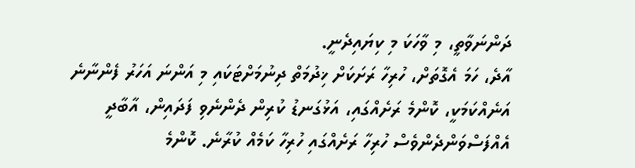ދަންނަވާތީ، މި ވާހަކަ މި ކިޔައިދެނީ.
އާދެ، ހަމަ އެގޮތަށް، ހުރިހާ ރަށަކަށް ޚިދުމަތް ދިނުމަށްޓަކައި މި އަންނަ އަހަރު ފެންނާނެ އަނެއްކަމަކީ، ކޮންމެ ރަށެއްގައި، އަޅުގަނޑު ކުރިން ދެންނެވި ފަދައިން، އާބާދީ އެއްފަސްވަންދެންވެސް ހުރިހާ ރަށެއްގައި ހުރިހާ ކަމެއް ކުރާނެ. ކޮންމެ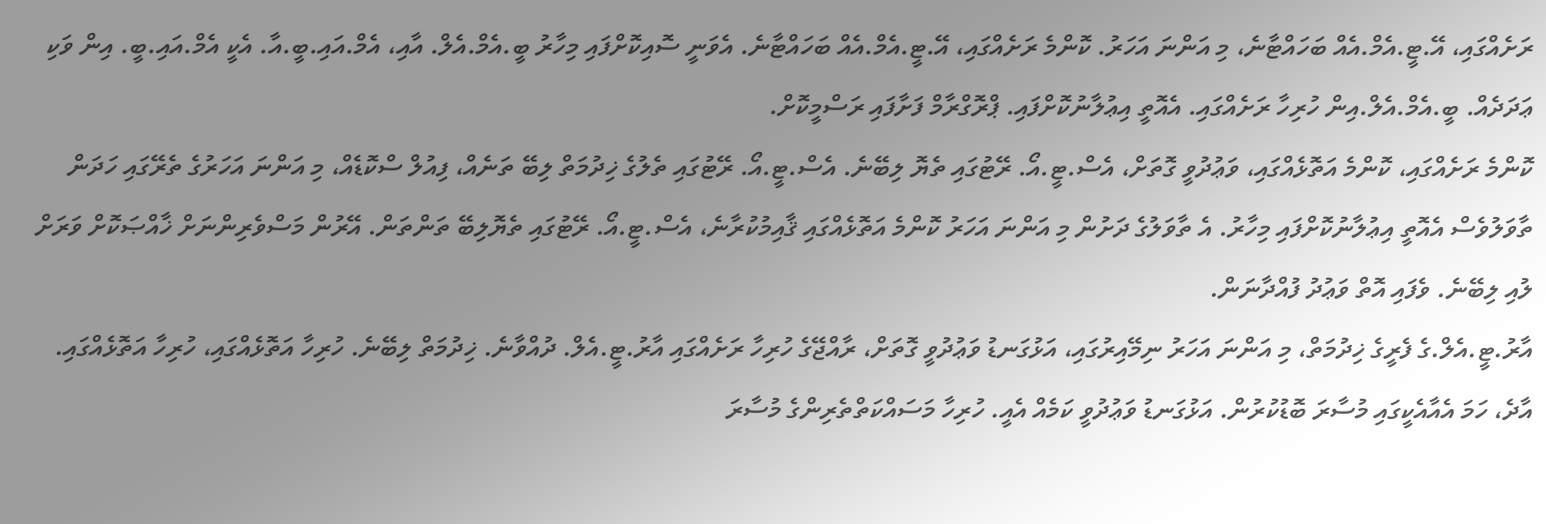ރަށެއްގައި، އޭ.ޓީ.އެމް.އެއް ބަހައްޓާނެ، މި އަންނަ އަހަރު. ކޮންމެ ރަށެއްގައި، އޭ.ޓީ.އެމް.އެއް ބަހައްޓާނެ. އެވަނީ ސޮއިކޮށްފައި މިހާރު ބީ.އެމް.އެލް. އާއި، އެމް.އައި.ބީ.އާ. އެކީ އެމް.އައި.ބީ. އިން ވަކި ޢަދަދެއް. ބީ.އެމް.އެލް.އިން ހުރިހާ ރަށެއްގައި. އެއޮތީ އިޢުލާނުކޮށްފައި. ޕްރޮގްރާމް ފަށާފައި ރަސްމީކޮށް.
ކޮންމެ ރަށެއްގައި، ކޮންމެ އަތޮޅެއްގައި، ވަޢުދުވީ ގޮތަށް، އެސް.ޓީ.އޯ. ރޭޓުގައި ތެޔޮ ލިބޭނެ. އެސް.ޓީ.އޯ. ރޭޓުގައި ތެލުގެ ޚިދުމަތް ލިބޭ ތަނެއް، ފިއުލް ސްކޮޑެއް، މި އަންނަ އަހަރުގެ ތެރޭގައި ހަދަން ތާވަލުވެސް އެއޮތީ އިޢުލާނުކޮށްފައި މިހާރު. އެ ތާވަލުގެ ދަށުން މި އަންނަ އަހަރު ކޮންމެ އަތޮޅެއްގައި ޤާއިމުކުރާނެ، އެސް.ޓީ.އޯ. ރޭޓުގައި ތެޔޮލިބޭ ތަންތަން. އޭރުން މަސްވެރިންނަށް ޚާއްޞަކޮށް ވަރަށް ލުއި ލިބޭނެ. ވެފައި އޮތް ވަޢުދު ފުއްދާނަން.
އާރު.ޓީ.އެލް.ގެ ފެރީގެ ޚިދުމަތް، މި އަންނަ އަހަރު ނިމޭއިރުގައި، އަޅުގަނޑު ވަޢުދުވީ ގޮތަށް، ރާއްޖޭގެ ހުރިހާ ރަށެއްގައި އާރު.ޓީ.އެލް. ދުއްވާނެ. ޚިދުމަތް ލިބޭނެ. ހުރިހާ އަތޮޅެއްގައި، ހުރިހާ އަތޮޅެއްގައި.
އާދެ، ހަމަ އެއާއެކީގައި މުސާރަ ބޮޑުކުރުން. އަޅުގަނޑު ވަޢުދުވީ ކަމެއް އެއީ. ހުރިހާ މަސައްކަތްތެރިންގެ މުސާރަ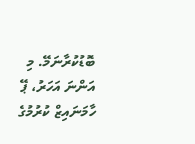ބޮޑުކުރާނަމޭ. މި އަންނަ އަހަރު، ޕޭ ހާމަނައިޒް ކުރުމުގެ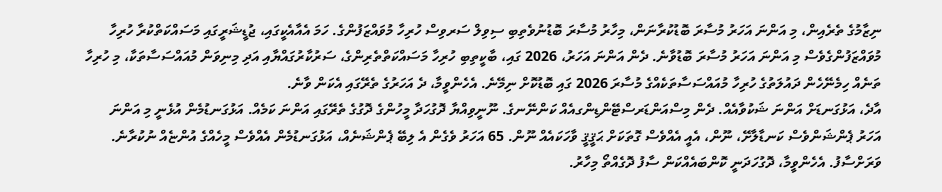ނިޒާމުގެ ތެރެއިން، މި އަންނަ އަހަރު މުސާރަ ބޮޑުކުރާނަން، މިހާރު މުސާރަ ބޮޑުނުވެތިބި ސިވިލް ސަރވިސް ހުރިހާ މުވައްޒަފުންގެ. ހަމަ އެއާއެކީގައި، ޖުޑީޝަރީގައި މަސައްކަތްކުރާ ހުރިހާ މުވައްޒަފުންގެވެސް މި އަންނަ އަހަރު މުސާރަ ބޮޑުވާނެ. ދެން އަންނަ އަހަރު، 2026 ގައި، ބާކީތިބި ހުރިހާ މަސައްކަތްތެރިންގެ، ސަރުކާރުގައްޔާއި އަދި މިނިވަން މުއައްސަސާތަކާ، މި ހުރިހާ ތަނެއް ހިމެނޭހެން ދައުލަތުގެ ހުރިހާ މުއައްސަސާތަކެއްގެ މުސާރަ 2026 ގައި ބޮޑުކޮށް ނިމޭނެ. އެހެންވީމާ، ދެ އަހަރުގެ ތެރޭގައި އެކަން ވާނެ.
އާދެ، އަޅުގަނޑަށް އަންނަ ޝަކުވާއެއް. ދެން މިސްއަންޑަރސްޓޭންޑިންގއެއް ކަންނޭނގެ. ނޫނީވިއްޔާ ދޮގުހަދާ މީހުންގެ ދޮގުގެ ތެރޭގައި އަންނަ ކަމެއް. އަޅުގަނޑުމެން އުޅެނީ މި އަންނަ އަހަރު ޕެންޝަންވެސް ކަނޑާލާށޭ، ނޫން، އެއީ އެއްވެސް ގޮތަކަށް ޙަޤީޤީ ވާހަކައެއް ނޫން. 65 އަހަރު ވެގެން އެ ލިބޭ ޕެންޝަނެއް، އަޅުގަނޑުމެން އެއްވެސް މީހެއްގެ އުންޏެއް ނުކުރާނެ. ވަރަށްސާފު. އެހެންވީމާ، ދޮގުހަދަނީ ކޮންބައެއްކަން ސާފު ދޮގެއްތޯ މިހާރު.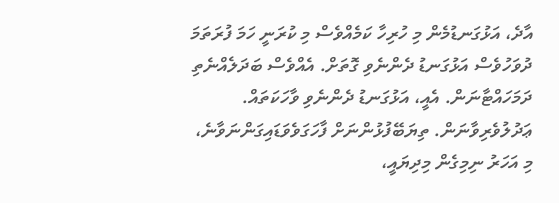އާދެ، އަޅުގަނޑުމެން މި ހުރިހާ ކަމެއްވެސް މި ކުރަނީ ހަމަ ފުރަތަމަ ދުވަހުވެސް އަޅުގަނޑު ދެންނެވި ގޮތަށް. އެއްވެސް ބަދަލެއްނެތި ދަމަހައްޓާނަން. އެއީ، އަޅުގަނޑު ދެންނެވި ވާހަކަތައް. ޢަދުލުވެރިވާނަން. ތިޔަބޭފުޅުންނަށް ފާހަގަވެވަޑައިގަންނަވާނެ، މި އަހަރު ނިމިގެން މިދިޔައީ،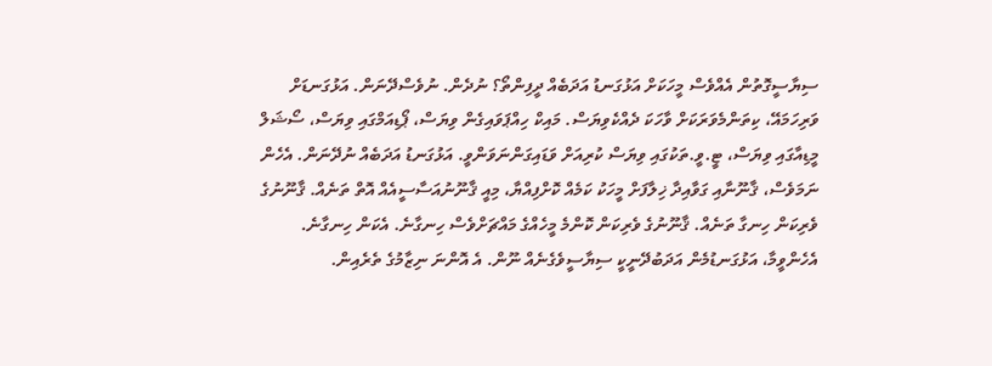ސިޔާސީގޮތުން އެއްވެސް މީހަކަށް އަޅުގަނޑު އަދަބެއް ދީފިންތޯ؟ ނުދެން. ނުވެސްދޭނަން. އަޅުގަނޑަށް ވަރިހަމައޭ، ކިތަންމެވަރަކަށް ވާހަކަ ދެއްކެވިޔަސް. މައިކް ހިއްޕަވައިގެން ވިޔަސް، ޕޯޑިއަމްގައި ވިޔަސް، ސޯޝަލް މީޑިއާގައި ވިޔަސް، ޓީ.ވީ.ތަކުގައި ވިޔަސް ކުރިއަށް ވަޑައިގަންނަވަންވީ. އަޅުގަނޑު އަދަބެއް ނުދޭނަން. އެހެން ނަމަވެސް، ޤާނޫނާއި ގަވާއިދާ ޚިލާފަށް މީހަކު ކަމެއް ކޮށްފިއްޔާ، މިއީ ޤާނޫނުއަސާސީއެއް އޮތް ތަނެއް. ޤާނޫނުގެ ވެރިކަން ހިނގާ ތަނެއް. ޤާނޫނުގެ ވެރިކަން ކޮންމެ މީހެއްގެ މައްޗަށްވެސް ހިނގާނެ. އެކަން ހިނގާނެ.
އެހެންވީމާ، އަޅުގަނޑުމެން އަދަބުދޭނީކީ ސިޔާސީވެގެނެއް ނޫން. އެ އޮންނަ ނިޒާމުގެ ތެރެއިން.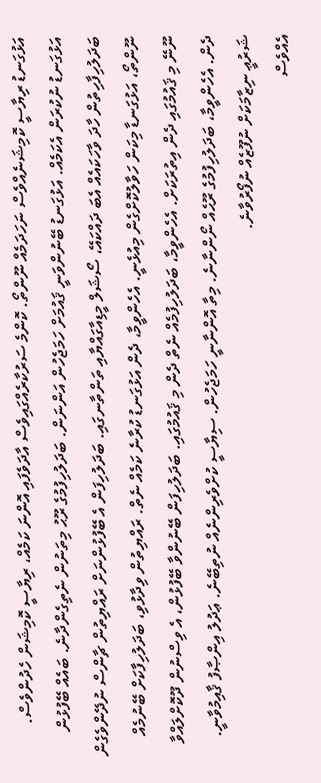އަޅުގަނޑު ރިޔާސީ ކޮމިޝަނެއްވެސް ނަހަދަމެއް ނޫންތޯ. ކޮންމެ ސަރުކާރެއްގައިވެސް އާދަވެފައި އޮންނަ ކަމެއް، ރިޔާސީ ކޮމިޝަން ހެދުންވެސް. އަޅުގަނޑު ނުކުރަން އެކަމެއް. އަޅުގަނޑު ބޭނުންވަނީ ޤައުމަށް ހަމަޖެހުން އަންނަން. ބަދަލުހިފުމުގެ ރޫޙު މިތަނުން ނެތިގެންދާނެ. ބައެއް ބޭފުޅުން ބަދަލުހިފާހިތުން ހާދަ ވާހަކައެއް އެބަ ދައްކައޭ، ސޯޝަލް މީޑިއާގައްޔާއި ތަންތާނގައި. ބަދަލުހިފަން އެ ބޭފުޅުންނަށް ރައްޔިތުން ޗާންސް ނުދޭންވެގެން ނޫންތޯ، އަޅުގަނޑާ މިކަން ހަވާލުކޮށްގެން މިއުޅެނީ. އެހެންވީމާ، ދެން އަޅުގަނޑު ކުރާނެ ކަމެއް ނެތް. ރައްޔިތުން ވިދާޅުވި، ބަދަލުހިފާކަށް ބޭނުމެއް ނޫނޭ މި ޤައުމުގައި ދެން އިތުރަކަށް. އެހެންވީމާ، ބަދަލުހިފުމެއް ނެތް ދެން މި ޤައުމުގައި. ބަދަލުހިފަން ބޭނުންވާ ބޭފުޅުން، އެ ވިސްނުން ދޫކޮށްލައްވާ ދެން. އެހެންވީމާ، ބަދަލުހިފުމުގެ ރޫޙެއް ނޯންނާނެ. މިތާ އޮންނާނީ ހަމަޖެހުން. ސިޔާސީ ކުށްވެރިންނެއް ނުތިބޭނެ. ޢަދުލު އިންޞާފު ޤާއިމުވާނީ. ޝަރުޢީ ނިޒާމަކަށް ނުފޫޒެއް ނުފޯރުވާނެ.
އެއްވެސް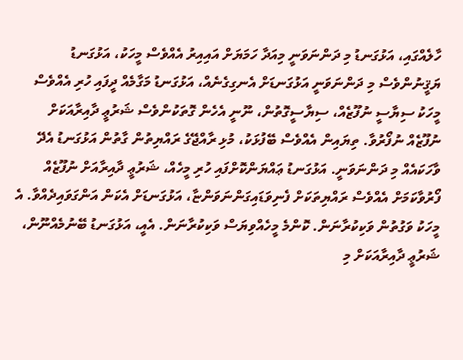ހާލެއްގައި، އަޅުގަނޑު މި ދަންނަވަނީ މިއަދާ ހަމަޔަށް އައިއިރު އެއްވެސް މީހަކު، އަޅުގަނޑު ޔަޤީނުންވެސް މި ދަންނަވަނީ އަޅުގަނޑަށް އެނގިގެނެއް، އަޅުގަނޑު މަގާމެއް ދީފައި ހުރި އެއްވެސް މީހަކު ސިޔާސީ ނުފޫޒެއް، ސިޔާސީގޮތުން، ނޫނީ އެހެން ގޮތަކުންވެސް ޝަރުޢީ ދާއިރާއަކަށް ނުފޫޒެއް ނުފޯރުވާ. ތިޔައިން އެއްވެސް ބޭފުޅަކު، މުޅި ރާއްޖޭގެ ރައްޔިތުން ގާތުން އަޅުގަނޑު އެދޭ ވާހަކައެއް މި ދަންނަވަނީ. އަޅުގަނޑު ޢައްޔަންކޮށްފައި ހުރި މީހެއް، ޝަރުޢީ ދާއިރާއަށް ނުފޫޒެއް ފޯރުވާކަމަށް އެއްވެސް ރައްޔިތަކަށް ފެނިވަޑައިގަންނަވަންޏާ، އަޅުގަނޑަށް އެކަން އަންގަވައިދެއްވާ. އެ މީހަކު ވަގުތުން ވަކިކުރާނަން. ކޮންމެ މީހެއްވިޔަސް ވަކިކުރާނަން. އެއީ، އަޅުގަނޑު ބޭނުމެއްނޫން، ޝަރުޢީ ދާއިރާއަކަށް މި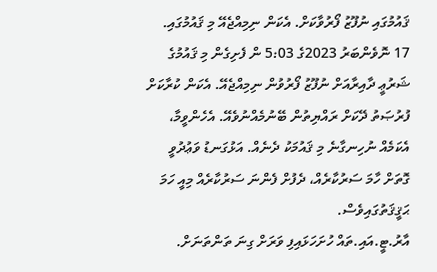ޤައުމުގައި ނުފޫޒު ފޯރުވާކަށް. އެކަން ނިމިއްޖެއޭ މި ޤައުމުގައި. 17 ނޮވެންބަރު 2023ގެ 5:03 ން ފެށިގެން މި ޤައުމުގެ ޝަރުޢީ ދާއިރާއަށް ނުފޫޒު ފޯރުވުން ނިމިއްޖެއޭ. އެކަން ކުރާކަށް ފުރުޞަތު ދޭކަށް ރައްޔިތުން ބޭނުމެއްނުވެއޭ. އެހެންވީމާ، އެކަމެއް ނުހިނގާނެ މި ޤައުމަކު ދެނެއް. އަޅުގަނޑު ވަޢުދުވީ ގޮތަށް ހާމަ ސަރުކާރެއް، ދެފުށް ފެންނަ ސަރުކާރެއް މިއީ ހަމަ ޙަޤީޤަތުގައިވެސް.
އާރު.ޓީ.އައި.ތައް ހުށަހަޅައިފި ވަރަށް ގިނަ ތަންތަނަށް.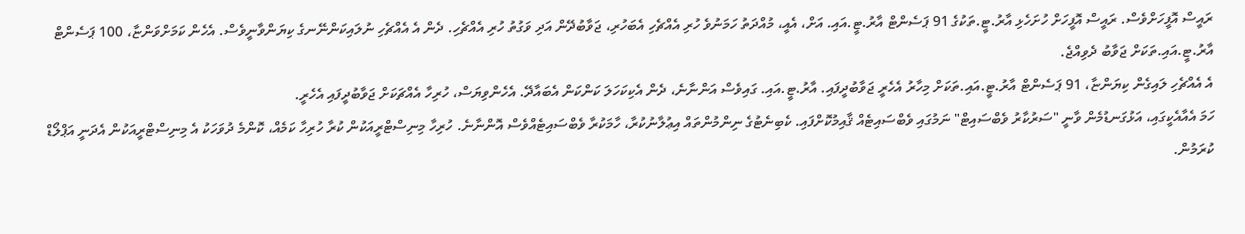ރައީސް އޮފީހަށްވެސް. ރައީސް އޮފީހަށް ހުށަހެޅި އާރު.ޓީ.ތަކުގެ 91 ޕަސެންޓް އާރު.ޓީ.އައި. އަށް، އެއީ، މުއްދަތު ހަމަނުވެ ހުރި އެއްޗެހި އެބަހުރި، ޖަވާބުދޭން އަދި ވަގުތު ހުރި އެއްޗެހި. ދެން އެ އެއްޗެހި ނުލައިކަންނޭނގެ ކިޔަންވާނީވެސް. އެހެން ކަމަށްވަންޏާ، 100 ޕަސެންޓް އާރު.ޓީ.އައި.ތަކަށް ޖަވާބު ދެވިއްޖެ.
އެ އެއްޗެހި ލައިގެން ކިޔަންޏާ، 91 ޕަސެންޓް އާރު.ޓީ.އައި.ތަކަށް މިހާރު އެހެރީ ޖަވާބުދީފައި. އާރު.ޓީ.އައި. ގައިވެސް އަންނާނެ، ދެން އެކިކަހަލަ ކަންކަން އެބައާދޭ. އެހެންވިޔަސް، ހުރިހާ އެއްޗަކަށް ޖަވާބުދީފައި އެހެރީ.
ހަމަ އެއާއެކީގައި، އަޅުގަނޑުމެން ވާނީ "ސަރުކާރު ވެބްސައިޓް" ނަމުގައި ވެބްސައިޓެއް ޤާއިމުކޮށްފައި. ކެބިނެޓުގެ ނިންމުންތައް އިޢުލާނުކުރާ، ހާމަކުރާ ވެބްސައިޓެއްވެސް އޮންނާނެ. ހުރިހާ މިނިސްޓްރީއަކުން ކުރާ ހުރިހާ ކަމެއް، ކޮންމެ ދުވަހަކު އެ މިނިސްޓްރީއަކުން އެދަނީ އަޕްލޯޑް ކުރަމުން.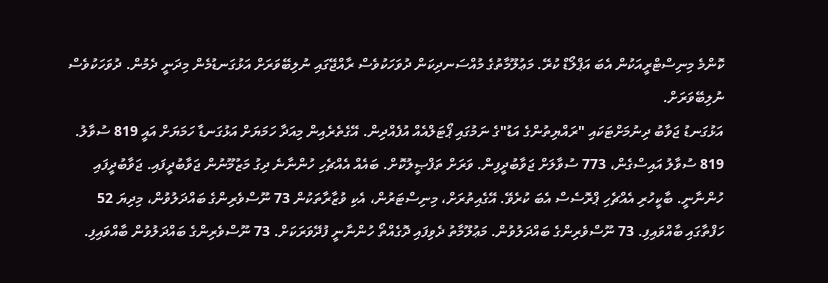ކޮންމެ މިނިސްޓްރީއަކުން އެބަ އަޕްލޯޑް ކުރޭ. މަޢުލޫމާތުގެ މުއްސަނދިކަން ދުވަހަކުވެސް ރާއްޖޭގައި ނުލިބޭވަރަށް އަޅުގަނޑުމެން މިދަނީ ދެމުން. ދުވަހަކުވެސް ނުލިބޭވަރަށް.
އަޅުގަނޑު ޖަވާބު ދިނުމަށްޓަކައި "ރައްޔިތުންގެ އަޑު"ގެ ނަމުގައި ޕޯޓަލްއެއް އުފެއްދިން. އޭގެތެރެއިން މިއަދާ ހަމަޔަށް އަޅުގަނޑާ ހަމަޔަށް އައީ 819 ސުވާލު. 819 ސުވާލު އައިސްގެން، 773 ސުވާލަށް ޖަވާބުދީފިން. ވަރަށް ތަފްޞީލުކޮށް. ބައެއް އެއްޗެހި ހުންނާނެ ދިގު މަޒުމޫނުން ޖަވާބުދީފައި. ޖަވާބުދީފައި ހުންނާނީ. ބާކީހުރި އެއްޗެހި ޕްރޮސެސް އެބަ ކުރެވޭ. އޭގެއިތުރަށް، މިނިސްޓަރުން، އެކި ވުޒާރާތަކުން 73 ނޫސްވެރިންގެ ބައްދަލުވުން، މިދިޔަ 52 ހަފްތާގައި ބާއްވައިފި. 73 ނޫސްވެރިންގެ ބައްދަލުވުން. މަޢުލޫމާތު ދެވިފައި ދޮގެއްތޯ ހުންނާނީ ފުދޭވަރަކަށް. 73 ނޫސްވެރިންގެ ބައްދަލުވުން ބާއްވައިފި.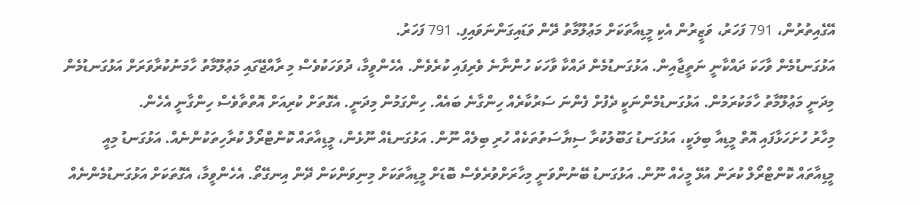އޭގެއިތުރުން، 791 ފަހަރު، ވަޒީރުން އެކި މީޑިއާތަކަށް މަޢުލޫމާތު ދޭން ވަޑައިގަންނަވައިފި. 791 ފަހަރު.
އަޅުގަނޑުމެން ވާހަކަ ދައްކާނީ ނަތީޖާއިން. އަޅުގަނޑުމެން ދައްކާ ވާހަކަ ހުންނާނެ ވެރިފައި ކުރެވެން. އެހެންވީމާ، ދުވަހަކުވެސް މި ރާއްޖޭގައި މަޢުލޫމާތު ހާމަނުކުރާވަރަށް އަޅުގަނޑުމެން މިދަނީ މަޢުލޫމާތު ހާމަކުރަމުން. އަޅުގަނޑުމެންނަކީ ދެފުށް ފެންނަ ސަރުކާރެއް ހިންގާނެ ބައެއް. ހިންގަމުން މިދަނީ. އެގޮތަށް ކުރިއަށް އޮތްތާވެސް ހިންގާނީ އެހެން.
މިހާރު ހުށަހަޅާފައި އޮތް މީޑިއާ ބިލަކީ، އަޅުގަނޑު ގަބޫލުކުރާ ސިޔާސަތުތަކެއް ހުރި ބިލެއް ނޫން. އަޅުގަނޑެއް ނޫޅެން، މީޑިއާތައް ކޮންޓްރޯލް ކުރާހިތަކުންނެއް. އަޅުގަނޑު މިއީ މީޑިއާތައް ކޮންޓްރޯލް ކުރަން އުޅޭ މީހެއް ނޫން. އަޅުގަނޑު ބޭނުންވަނީ މިހާރަށްވުރެވެސް ބޮޑަށް މީޑިއާތަކަށް މިނިވަންކަން ދޭން އިނގޭތޯ. އެހެންވީމާ، އެގޮތަކަށް އަޅުގަނޑުމެންނެއް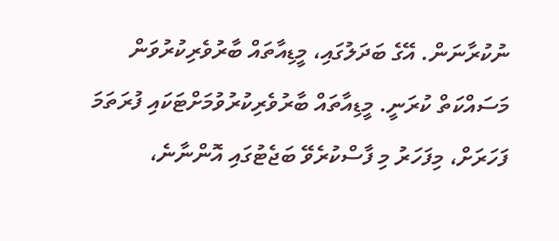ނުކުރާނަން. އޭގެ ބަދަލުގައި، މީޑިއާތައް ބާރުވެރިކުރުވަން މަސައްކަތް ކުރަނީ. މީޑިއާތައް ބާރުވެރިކުރުވުމަށްޓަކައި ފުރަތަމަ ފަހަރަށް، މިފަހަރު މި ފާސްކުރެވޭ ބަޖެޓުގައި އޮންނާނެ،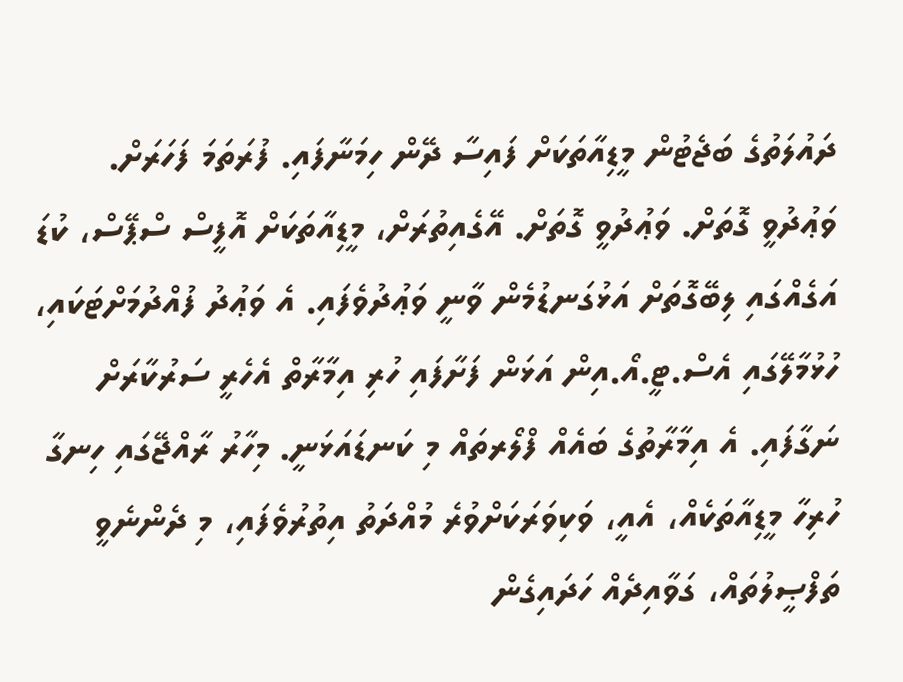ދައުލަތުގެ ބަޖެޓުން މީޑިއާތަކަށް ފައިސާ ދޭން ހިމަނާފައި. ފުރަތަމަ ފަހަރަށް. ވަޢުދުވީ ގޮތަށް. ވަޢުދުވީ ގޮތަށް. އޭގެއިތުރަށް، މީޑިއާތަކަށް އޮފީސް ސްޕޭސް، ކުޑަ އަގެއްގައި ލިބޭގޮތަށް އަޅުގަނޑުމެން ވާނީ ވަޢުދުވެފައި. އެ ވަޢުދު ފުއްދުމަށްޓަކައި، ހުޅުމާލޭގައި އެސް.ޓީ.އޯ.އިން އަޅަން ފަށާފައި ހުރި އިމާރާތް އެހެރީ ސަރުކާރަށް ނަގާފައި. އެ އިމާރާތުގެ ބައެއް ފްލޯރތައް މި ކަނޑައަޅަނީ. މިހާރު ރާއްޖޭގައި ހިނގާ ހުރިހާ މީޑިއާތަކެއް، އެއީ، ވަކިވަރަކަށްވުރެ މުއްދަތު އިތުރުވެފައި، މި ދެންނެވީ ތަފްޞީލުތައް، ގަވާއިދެއް ހަދައިގެން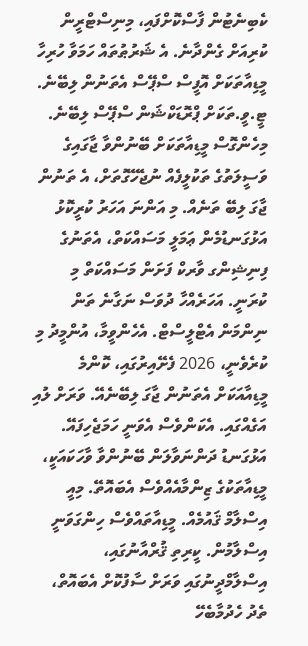ކެބިނެޓުން ފާސްކޮށްފައި، މިނިސްޓްރީން ކުރިއަށް ގެންދާނެ. އެ ޝަރުޠުތައް ހަމަވާ ހުރިހާ މީޑިއާތަކަށް އޮފީސް ސްޕޭސް އެތަނުން ލިބޭނެ. ޓީ.ވީ.ތަކަށް ޕްރޮޑަކްޝަން ސްޕޭސް ލިބޭނެ. މިހެންގޮސް މީޑިއާތަކަށް ބޭނުންވާ ޖާގައިގެ ވަސީލަތުގެ ތަކުލީފެއް ނުޖެހޭގޮތަށް، އެ ތަނުން ޖާގަ ލިބޭ ތަނެއް. މި އަންނަ އަހަރު ކުރީކޮޅު އަޅުގަނޑުމެން ޢަމަލީ މަސައްކަތް، އެތަނުގެ ފިނިޝިންގ ވާރކް ފަށަން މަސައްކަތް މި ކުރަނީ. އަހަރެއްހާ ދުވަސް ނަގާނެ ތަން ނިންމަން އެޓްލީސްޓް. އެހެންވީމާ، އުންމީދު މި ކުރެވެނީ، 2026 ފެށޭއިރުގައި، ކޮންމެ މީޑިއާއަކަށް އެތަނުން ޖާގަ ލިބޭނެއޭ. ވަރަށް ލުއި އަގެއްގައި. އެކަންވެސް އެވަނީ ހަމަޖެހިފައޭ.
އަޅުގަނޑު ދަންނަވާލަން ބޭނުންވާ ވާހަކައަކީ، މީޑިއާތަކުގެ ޒިންމާއެއްވެސް އެބައޮތޭ. މިއީ އިސްލާމް ޤައުމެއް. މީޑިއާތައްވެސް ހިންގަވަނީ އިސްލާމުން. ކީރިތި ޤުރްއާނުގައި، އިސްލާމްދީނުގައި ވަރަށް ސާފުކޮށް އެބައޮތް، ތެދު ހެދުމާބެހޭ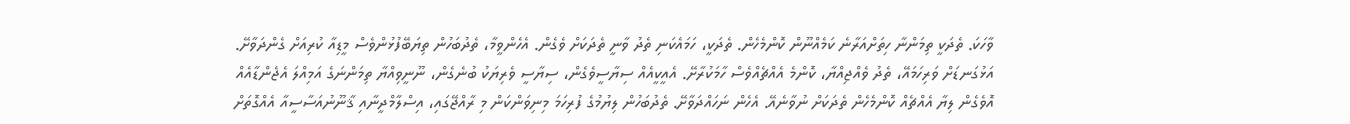ވާހަކަ. ތެދަކީ ތިމަންނާ ހިތަށްއަރާނެ ކަމެއްނޫން ކޮންމެހެން. ތެދަކީ، ހަމައެކަނި ތެދު ވާނީ ތެދަކަށް ވެގެން. އެހެންވީމާ، ތެދުބަހުން ތިޔަބޭފުޅުންވެސް މީޑިއާ ކުރިއަށް ގެންދަވާށޭ. އަޅުގަނޑަށް ވަރިހަމައޭ، ތެދު ވެއްޖިއްޔާ، ކޮންމެ އެއްޗެއްވެސް ހާމަކުރާށޭ. އެއީކީއެއް ސިޔާސީވެގެން، ސިޔާސީ ވެރިޔަކު ބުނެގެން، ނޫނީވިއްޔާ ތިމަންނަގެ އަމިއްލަ އެޖެންޑާއެއް އޮވެގެން ލިޔާ އެއްޗެއް ކޮންމެހެން ތެދަކަށް ނުވާނެއޭ. އެހެން ނަހައްދަވާށޭ. ތެދުބަހުން ލިޔުމުގެ ފުރިހަމަ މިނިވަންކަން މި ރާއްޖޭގައި، އިސްލާމްދީނާއި ޤާނޫނުއަސާސީއާ އެއްގޮތަށް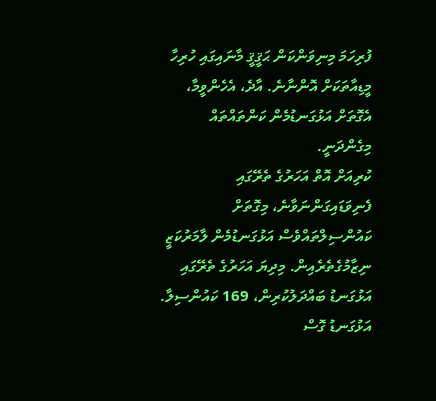ފުރިހަމަ މިނިވަންކަން ޙަޤީޤީ މާނައިގައި ހުރިހާ މީޑިއާތަކަށް އޮންނާނެ. އާދެ، އެހެންވީމާ، އެގޮތަށް އަޅުގަނޑުމެން ކަންތައްތައް މިގެންދަނީ.
ކުރިއަށް އޮތް އަހަރުގެ ތެރޭގައި ފެނިވަޑައިގަންނަވާނެ، މިގޮތަށް ކައުންސިލްތައްވެސް އަޅުގަނޑުމެން ލާމަރުކަޒީ ނިޒާމުގެތެރެއިން. މިދިޔަ އަހަރުގެ ތެރޭގައި އަޅުގަނޑު ބައްދަލުކުރިން، 169 ކައުންސިލާ. އަޅުގަނޑު ގޮސް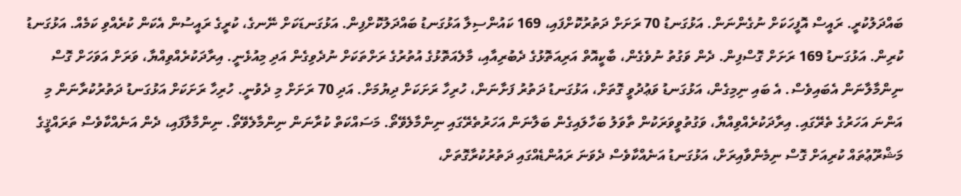ބައްދަލުކުރީ. ރައީސް އޮފީހަކަށް ނުގެންނަން. އަޅުގަނޑު 70 ރަށަށް ދަތުރުކޮށްފައި، 169 ކައުންސިލާ އަޅުގަނޑު ބައްދަލުކޮށްފިން. އަޅުގަނޑަކަށް ނޭނގެ، ކުރީގެ ރައީސުން އެކަން ކުރެއްވި ކަމެއް. އަޅުގަނޑު ކުރިން. އަޅުގަނޑު 169 ރަށަށް ގޮސްފިން. ދެން ވަގުތު ނުވެގެން، ބާކީއޮތް އަރިއަތޮޅުގެ ދެބުރިއާއި، މާލެއަތޮޅުގެ އުތުރުގެ ރަށްތަކަށް ނުދެވިގެން އަދި މިއުޅެނީ. އިރާދަކުރެއްވިއްޔާ، ވަރަށް އަވަހަށް ގޮސް ނިންމާލާނަން އެބައިވެސް. އެ ބައި ނިމިގެން، އަޅުގަނޑު ވަޢުދުވީ ގޮތަށް، އަޅުގަނޑު ދަތުރު ފަށާނަން، ހުރިހާ ރަށަކަށް ދިޔުމަށް. އަދި 70 ރަށަށް މި ދެވުނީ. ހުރިހާ ރަށަކަށް އަޅުގަނޑު ދަތުރުކުރާނަން މި އަންނަ އަހަރުގެ ތެރޭގައި. އިރާދަކުރެއްވިއްޔާ، ވަގުތުވީވަރަކުން ތާވަލު ބަހާލައިގެން ބަލާނަން އަހަރުތެރޭގައި ނިންމާލެވޭތޯ. މަސައްކަތް ކުރާނަން ނިންމާލެވޭތޯ. ނިންމާލާފައި، ދެން އަނެއްކާވެސް ތަރައްޤީގެ މަޝްރޫޢުތައް ކުރިއަށް ގޮސް ނިމެންވާއިރަށް، އަޅުގަނޑު އަނެއްކާވެސް ދެވަނަ ރައުންޑެއްގައި ދަތުރުކުރާގޮތަށް،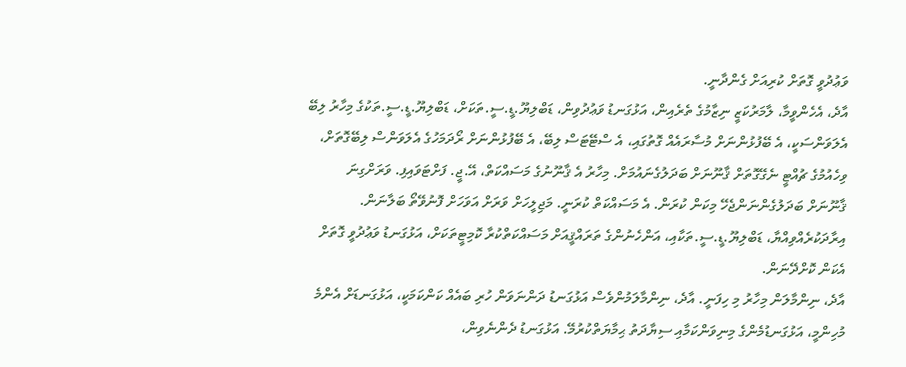ވަޢުދުވީ ގޮތަށް ކުރިއަށް ގެންދާނީ.
އާދެ، އެހެންވީމާ، ލާމަރުކަޒީ ނިޒާމުގެ ތެރެއިން، އަޅުގަނޑު ވަޢުދުވިން، ޑަބްލިޔޫ.ޑީ.ސީ.ތަކަށް، ޑަބްލިޔޫ.ޑީ.ސީ.ތަކުގެ މިހާރު ލިބޭ އެލަވަންސަކީ، އެ ބޭފުޅުންނަށް މުސާރައެއް ގޮތުގައި، އެ ސްޓޭޓަސް ލިބޭ، އެ ބޭފުޅުންނަށް ރޯދަމަހުގެ އެލަވަންސް ލިބޭގޮތަށް، ވިހެއުމުގެ ޗުއްޓީ ނެގޭގޮތަށް ޤާނޫނަށް ބަދަލުގެނައުމަށް. މިހާރު އެ ޤާނޫނުގެ މަސައްކަތް، އޭ.ޖީ. ފަށްޓަވައިފި. ވަރަށްގިނަ ޤާނޫނަށް ބަދަލުގެންނަންޖެހޭ މިކަން ކުރަން. އެ މަސައްކަތް ކުރަނީ. މަޖިލީހަށް ވަރަށް އަވަހަށް ފޮނުވޭތޯ ބަލާނަން. އިރާދަކުރެއްވިއްޔާ، ޑަބްލިޔޫ.ޑީ.ސީ.ތަކާއި، އަންހެނުންގެ ތަރައްޤީއަށް މަސައްކަތްކުރާ ކޮމިޓީތަކަށް، އަޅުގަނޑު ވަޢުދުވީ ގޮތަށް އެކަން ކޮށްދޭނަން.
އާދެ، ނިންމާލަން މިހާރު މި ހިފަނީ. އާދެ، ނިންމާލަމުންވެސް އަޅުގަނޑު ދަންނަވަން ހުރި ބައެއް ކަންކަމަކީ، އަޅުގަނޑަށް އެންމެ މުހިންމީ، އަޅުގަނޑުމެންގެ މިނިވަންކަމާއި ސިޔާދަތު ޙިމާޔަތްކުރުމޭ. އަޅުގަނޑު ދެންނެވިން،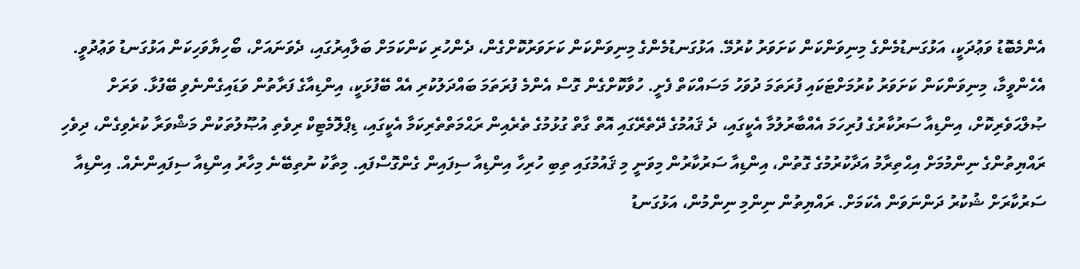އެންމެބޮޑު ވަޢުދަކީ، އަޅުގަނޑުމެންގެ މިނިވަންކަން ކަށަވަރު ކުރުމޭ. އަޅުގަނޑުމެންގެ މިނިވަންކަން ކަށަވަރުކޮށްގެން، ދެންހުރި ކަންކަމަށް ބަލާއިރުގައި، ދެވަނައަށް، ބޯހިޔާވަހިކަން އަޅުގަނޑު ވަޢުދުވީ.
އެހެންވީމާ، މިނިވަންކަން ކަށަވަރު ކުރުމަށްޓަކައި ފުރަތަމަ ދުވަހު މަސައްކަތް ފެށީ. ހުވާކޮށްގެން ގޮސް އެންމެ ފުރަތަމަ ބައްދަލުކުރި އެއް ބޭފުޅަކީ، އިންޑިއާގެ ފަރާތުން ވަޑައިގެންނެވި ބޭފުޅާ. ވަރަށް ޞުލްޙަވެރިކޮށް، އިންޑިއާ ސަރުކާރުގެ ފުރިހަމަ އެއްބާރުލުމާ އެކީގައި، ދެ ޤައުމުގެ ދޭތެރޭގައި އޮތް ގާތް ގުޅުމުގެ ތެރެއިން ރަޙްމަތްތެރިކަމާ އެކީގައި، ޑިޕްލޮމެޓިކް ރިވެތި އުޞޫލުތަކުން މަޝްވަރާ ކުރެވިގެން، ދިވެހި ރައްޔިތުންގެ ނިންމުމަށް އިޙްތިރާމު އަދާކުރުމުގެ ގޮތުން، އިންޑިއާ ސަރުކާރުން މިވަނީ މި ޤައުމުގައި ތިބި ހުރިހާ އިންޑިއާ ސިފައިން ގެންގޮސްފައި. މިތާކު ނުތިބޭނެ މިހާރު އިންޑިއާ ސިފައިންނެއް. އިންޑިއާ ސަރުކާރަށް ޝުކުރު ދަންނަވަން އެކަމަށް. ރައްޔިތުން ނިންމި ނިންމުން، އަޅުގަނޑު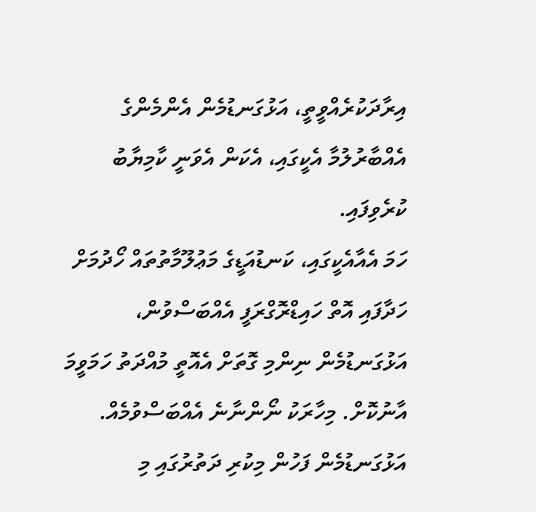އިރާދަކުރެއްވީތީ، އަޅުގަނޑުމެން އެންމެންގެ އެއްބާރުލުމާ އެކީގައި، އެކަން އެވަނީ ކާމިޔާބު ކުރެވިފައި.
ހަމަ އެއާއެކީގައި، ކަނޑުއަޑީގެ މަޢުލޫމާތުތައް ހޯދުމަށް ހަދާފައި އޮތް ހައިޑްރޮގްރަފީ އެއްބަސްވުން، އަޅުގަނޑުމެން ނިންމި ގޮތަށް އެއޮތީ މުއްދަތު ހަމަވީމަ އާނުކޮށް. މިހާރަކު ނޯންނާނެ އެއްބަސްވުމެއް. އަޅުގަނޑުމެން ފަހުން މިކުރި ދަތުރުގައި މި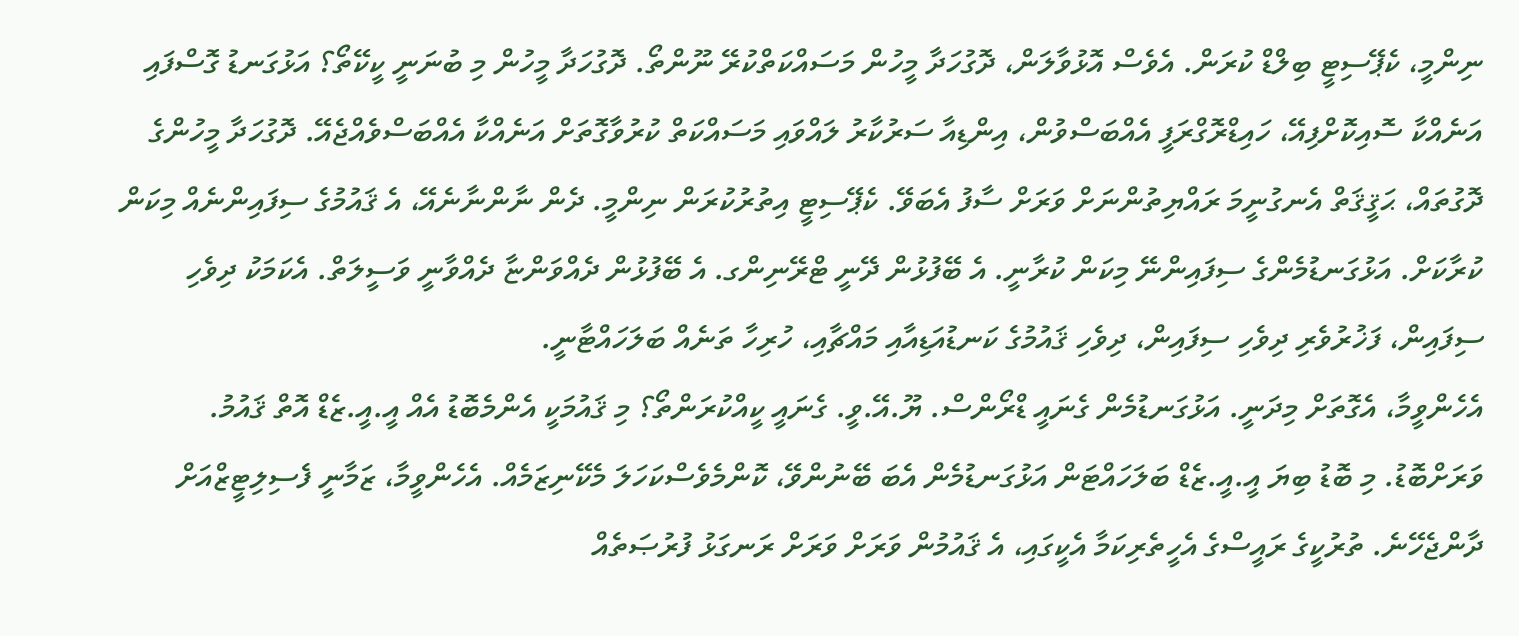ނިންމީ، ކެޕޭސިޓީ ބިލްޑް ކުރަން. އެވެސް އޮޅުވާލަން، ދޮގުހަދާ މީހުން މަސައްކަތްކުރޭ ނޫންތޯ. ދޮގުހަދާ މީހުން މި ބުނަނީ ކީކޭތޯ؟ އަޅުގަނޑު ގޮސްފައި އަނެއްކާ ސޮއިކޮށްފިއޭ، ހައިޑްރޮގްރަފީ އެއްބަސްވުން، އިންޑިއާ ސަރުކާރު ލައްވައި މަސައްކަތް ކުރުވާގޮތަށް އަނެއްކާ އެއްބަސްވެއްޖެއޭ. ދޮގުހަދާ މީހުންގެ ދޮގުތައް، ޙަޤީޤަތް އެނގުނީމަ ރައްޔިތުންނަށް ވަރަށް ސާފު އެބަވޭ. ކެޕޭސިޓީ އިތުރުކުރަން ނިންމީ. ދެން ނާންނާނެއޭ، އެ ޤައުމުގެ ސިފައިންނެއް މިކަން ކުރާކަށް. އަޅުގަނޑުމެންގެ ސިފައިންނޭ މިކަން ކުރާނީ. އެ ބޭފުޅުން ދޭނީ ޓްރޭނިންގ. އެ ބޭފުޅުން ދެއްވަންޏާ ދެއްވާނީ ވަސީލަތް. އެކަމަކު ދިވެހި ސިފައިން، ފަޚުރުވެރި ދިވެހި ސިފައިން، ދިވެހި ޤައުމުގެ ކަނޑުއަޑިއާއި މައްޗާއި، ހުރިހާ ތަނެއް ބަލަހައްޓާނީ.
އެހެންވީމާ، އެގޮތަށް މިދަނީ. އަޅުގަނޑުމެން ގެނައީ ޑްރޯންސް. ޔޫ.އޭ.ވީ. ގެނައީ ކީއްކުރަންތޯ؟ މި ޤައުމަކީ އެންމެބޮޑު އެއް އީ.އީ.ޒެޑް އޮތް ޤައުމު. ވަރަށްބޮޑު. މި ބޮޑު ބިޔަ އީ.އީ.ޒެޑް ބަލަހައްޓަން އަޅުގަނޑުމެން އެބަ ބޭނުންވޭ، ކޮންމެވެސްކަހަލަ މެކޭނިޒަމެއް. އެހެންވީމާ، ޒަމާނީ ފެސިލިޓީޒްއަށް ދާންޖެހޭނެ. ތުރުކީގެ ރައީސްގެ އެހީތެރިކަމާ އެކީގައި، އެ ޤައުމުން ވަރަށް ވަރަށް ރަނގަޅު ފުރުޞަތެއް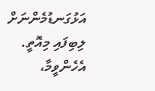އަޅުގަނޑުމެންނަށް ލިބިފައި މިއޮތީ. އެހެންވީމާ،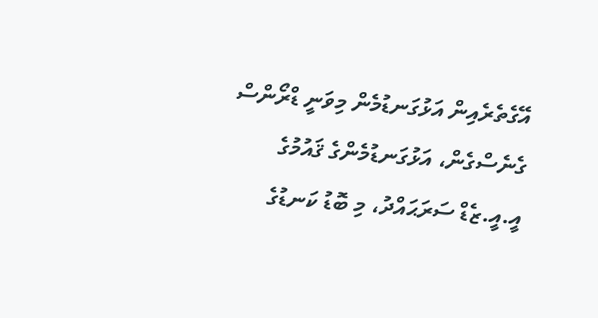އޭގެތެރެއިން އަޅުގަނޑުމެން މިވަނީ ޑްރޯންސް ގެނެސްގެން، އަޅުގަނޑުމެންގެ ޤައުމުގެ އީ.އީ.ޒެޑް ސަރަޙައްދު، މި ބޮޑު ކަނޑުގެ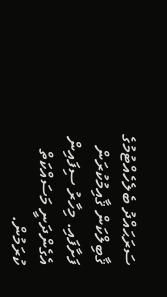ސަރަޙައްދު ބެލެހެއްޓުމުގެ ޤާބިލްކަން ޤާއިމުކުރަން ފަށާފައި. މިހާރު ސިފައިން އެގެންދަނީ މަސައްކަތް ކުރަމުން.